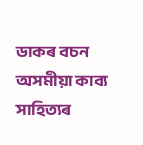ডাকৰ বচন
অসমীয়া কাব্য সাহিত্যৰ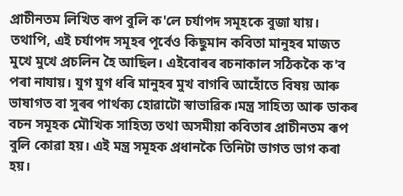প্ৰাচীনতম লিখিত ৰূপ বুলি ক'লে চৰ্যাপদ সমূহকে বুজা যায়। তথাপি, এই চৰ্যাপদ সমূহৰ পূৰ্বেও কিছুমান কবিতা মানুহৰ মাজত মুখে মুখে প্ৰচলিন হৈ আছিল। এইবোৰৰ ৰচনাকাল সঠিককৈ ক'ব পৰা নাযায়। যুগ যুগ ধৰি মানুহৰ মুখ বাগৰি আহোঁতে বিষয় আৰু ভাষাগত বা সুৰৰ পাৰ্থক্য হোৱাটো স্বাভাৱিক।মন্ত্ৰ সাহিত্য আৰু ডাকৰ বচন সমূহক মৌখিক সাহিত্য তথা অসমীয়া কবিতাৰ প্ৰাচীনতম ৰূপ বুলি কোৱা হয়। এই মন্ত্ৰ সমূহক প্ৰধানকৈ তিনিটা ভাগত ভাগ কৰা হয়।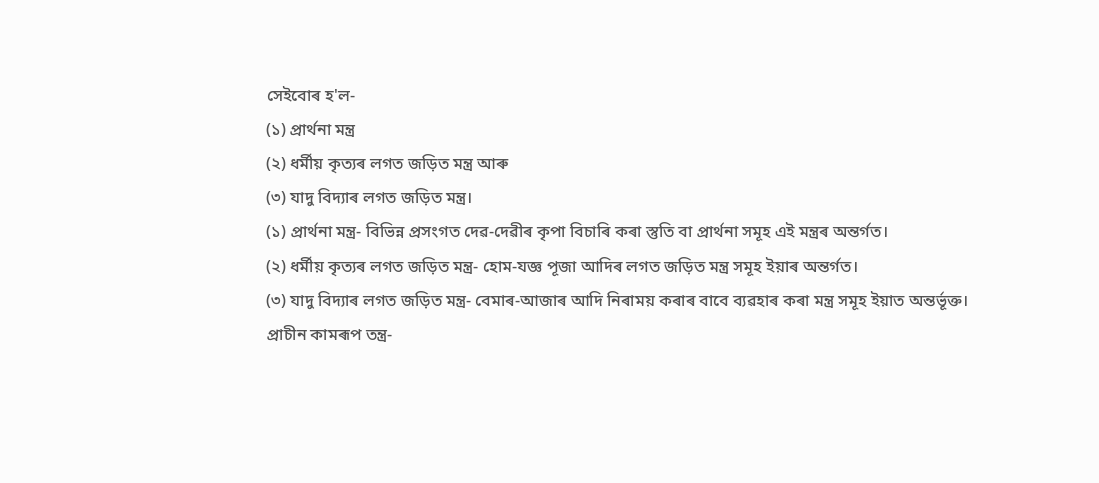সেইবোৰ হ'ল-
(১) প্ৰাৰ্থনা মন্ত্ৰ
(২) ধৰ্মীয় কৃত্যৰ লগত জড়িত মন্ত্ৰ আৰু
(৩) যাদু বিদ্যাৰ লগত জড়িত মন্ত্ৰ।
(১) প্ৰাৰ্থনা মন্ত্ৰ- বিভিন্ন প্ৰসংগত দেৱ-দেৱীৰ কৃপা বিচাৰি কৰা স্তুতি বা প্ৰাৰ্থনা সমূহ এই মন্ত্ৰৰ অন্তৰ্গত।
(২) ধৰ্মীয় কৃত্যৰ লগত জড়িত মন্ত্ৰ- হোম-যজ্ঞ পূজা আদিৰ লগত জড়িত মন্ত্ৰ সমূহ ইয়াৰ অন্তৰ্গত।
(৩) যাদু বিদ্যাৰ লগত জড়িত মন্ত্ৰ- বেমাৰ-আজাৰ আদি নিৰাময় কৰাৰ বাবে ব্যৱহাৰ কৰা মন্ত্ৰ সমূহ ইয়াত অন্তৰ্ভূক্ত।
প্ৰাচীন কামৰূপ তন্ত্ৰ-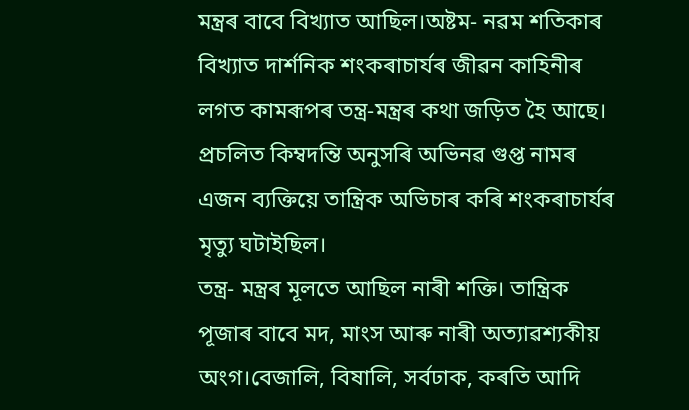মন্ত্ৰৰ বাবে বিখ্যাত আছিল।অষ্টম- নৱম শতিকাৰ বিখ্যাত দাৰ্শনিক শংকৰাচাৰ্যৰ জীৱন কাহিনীৰ লগত কামৰূপৰ তন্ত্ৰ-মন্ত্ৰৰ কথা জড়িত হৈ আছে। প্ৰচলিত কিম্বদন্তি অনুসৰি অভিনৱ গুপ্ত নামৰ এজন ব্যক্তিয়ে তান্ত্ৰিক অভিচাৰ কৰি শংকৰাচাৰ্যৰ মৃত্যু ঘটাইছিল।
তন্ত্ৰ- মন্ত্ৰৰ মূলতে আছিল নাৰী শক্তি। তান্ত্ৰিক পূজাৰ বাবে মদ, মাংস আৰু নাৰী অত্যাৱশ্যকীয় অংগ।বেজালি, বিষালি, সৰ্বঢাক, কৰতি আদি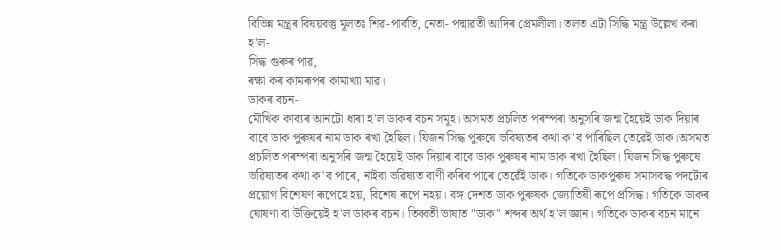বিভিন্ন মন্ত্ৰৰ বিষয়বস্তু মূলতঃ শিৱ-পাৰ্বতি, নেতা- পদ্মাৱতী আদিৰ প্ৰেমলীলা। তলত এটা সিদ্ধি মন্ত্ৰ উল্লেখ কৰা হ'ল-
সিদ্ধ গুৰুৰ পাৱ,
ৰক্ষা কৰ কামৰূপৰ কামাখ্যা মাৱ।
ডাকৰ বচন-
মৌখিক কাব্যৰ আনটো ধাৰা হ'ল ডাকৰ বচন সমূহ। অসমত প্ৰচলিত পৰম্পৰা অনুসৰি জন্ম হৈয়েই ডাক দিয়াৰ বাবে ডাক পুৰুষৰ নাম ডাক ৰখা হৈছিল। যিজন সিদ্ধ পুৰুষে ভবিষ্যতৰ কথা ক'ব পাৰিছিল তেৱেই ডাক।অসমত প্ৰচলিত পৰম্পৰা অনুসৰি জন্ম হৈয়েই ডাক দিয়াৰ বাবে ডাক পুৰুষৰ নাম ডাক ৰখা হৈছিল। যিজন সিদ্ধ পুৰুষে ভৱিষ্যতৰ কথা ক'ব পাৰে, নাইবা ভৱিষ্যত বাণী কৰিব পাৰে তেৱেঁই ডাক। গতিকে ডাকপুৰুষ সমাসবদ্ধ পদটোৰ প্ৰয়োগ বিশেষণ ৰূপেহে হয়, বিশেষ ৰূপে নহয়। বঙ্গ দেশত ডাক পুৰুষক জ্যোতিষী ৰূপে প্ৰসিদ্ধ। গতিকে ডাকৰ ঘোষণা বা উক্তিয়েই হ'ল ডাকৰ বচন। তিব্বতী ভাষাত "ডাক" শব্দৰ অৰ্থ হ'ল জ্ঞান। গতিকে ডাকৰ বচন মানে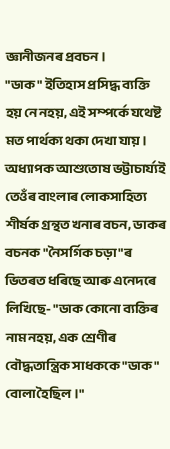জ্ঞানীজনৰ প্ৰবচন।
"ডাক" ইতিহাস প্ৰসিদ্ধ ব্যক্তি হয় নে নহয়, এই সম্পৰ্কে যথেষ্ট মত পাৰ্থক্য থকা দেখা যায়। অধ্যাপক আশুতোষ ভট্টাচাৰ্য্যই তেওঁৰ বাংলাৰ লোকসাহিত্য শীৰ্ষক গ্ৰন্থত খনাৰ বচন, ডাকৰ বচনক "নৈসৰ্গিক চড়া"ৰ ভিতৰত ধৰিছে আৰু এনেদৰে লিখিছে- "ডাক কোনো ব্যক্তিৰ নাম নহয়, এক শ্ৰেণীৰ বৌদ্ধতান্ত্ৰিক সাধককে"ডাক" বোলা হৈছিল।"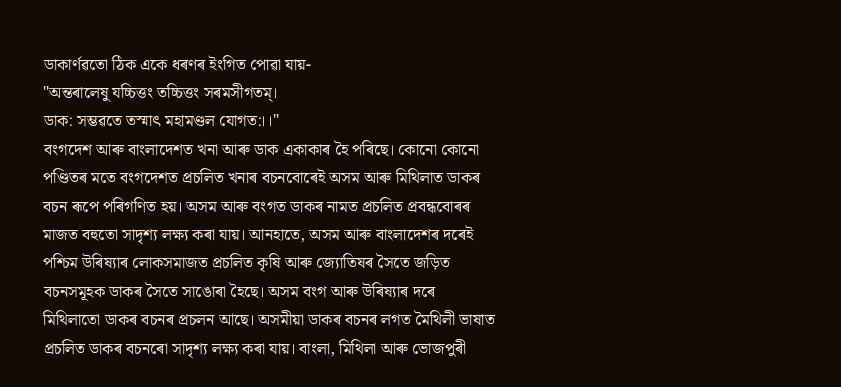ডাকাৰ্ণৱতো ঠিক একে ধৰণৰ ইংগিত পোৱা যায়-
"অন্তৰালেষু যচ্চিত্তং তচ্চিত্তং সৰমসীগতম্।
ডাক: সম্ভৱতে তস্মাৎ মহামণ্ডল যোগত:।।"
বংগদেশ আৰু বাংলাদেশত খনা আৰু ডাক একাকাৰ হৈ পৰিছে। কোনো কোনো পণ্ডিতৰ মতে বংগদেশত প্ৰচলিত খনাৰ বচনবোৰেই অসম আৰু মিথিলাত ডাকৰ বচন ৰূপে পৰিগণিত হয়। অসম আৰু বংগত ডাকৰ নামত প্ৰচলিত প্ৰবন্ধবোৰৰ মাজত বহুতো সাদৃশ্য লক্ষ্য কৰা যায়। আনহাতে, অসম আৰু বাংলাদেশৰ দৰেই পশ্চিম উৰিষ্যাৰ লোকসমাজত প্ৰচলিত কৃষি আৰু জ্যোতিষৰ সৈতে জড়িত বচনসমূহক ডাকৰ সৈতে সাঙোৰা হৈছে। অসম বংগ আৰু উৰিষ্যাৰ দৰে মিথিলাতো ডাকৰ বচনৰ প্ৰচলন আছে। অসমীয়া ডাকৰ বচনৰ লগত মৈথিলী ভাষাত প্ৰচলিত ডাকৰ বচনৰো সাদৃশ্য লক্ষ্য কৰা যায়। বাংলা, মিথিলা আৰু ভোজপুৰী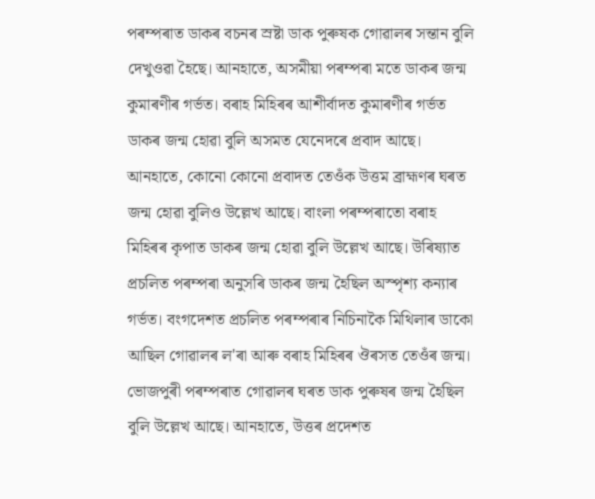পৰম্পৰাত ডাকৰ বচনৰ স্ৰষ্টা ডাক পুৰুষক গোৱালৰ সন্তান বুলি দেখুওৱা হৈছে। আনহাতে, অসমীয়া পৰম্পৰা মতে ডাকৰ জন্ম কুমাৰণীৰ গৰ্ভত। বৰাহ মিহিৰৰ আশীৰ্বাদত কুমাৰণীৰ গৰ্ভত ডাকৰ জন্ম হোৱা বুলি অসমত যেনেদৰে প্ৰবাদ আছে। আনহাতে, কোনো কোনো প্ৰবাদত তেওঁক উত্তম ব্ৰাহ্মণৰ ঘৰত জন্ম হোৱা বুলিও উল্লেখ আছে। বাংলা পৰম্পৰাতো বৰাহ মিহিৰৰ কৃপাত ডাকৰ জন্ম হোৱা বুলি উল্লেখ আছে। উৰিষ্যাত প্ৰচলিত পৰম্পৰা অনুসৰি ডাকৰ জন্ম হৈছিল অস্পৃশ্য কন্যাৰ গৰ্ভত। বংগদেশত প্ৰচলিত পৰম্পৰাৰ নিচিনাকৈ মিথিলাৰ ডাকো আছিল গোৱালৰ ল'ৰা আৰু বৰাহ মিহিৰৰ ঔৰসত তেওঁৰ জন্ম। ভোজপুৰী পৰম্পৰাত গোৱালৰ ঘৰত ডাক পুৰুষৰ জন্ম হৈছিল বুলি উল্লেখ আছে। আনহাতে, উত্তৰ প্ৰদেশত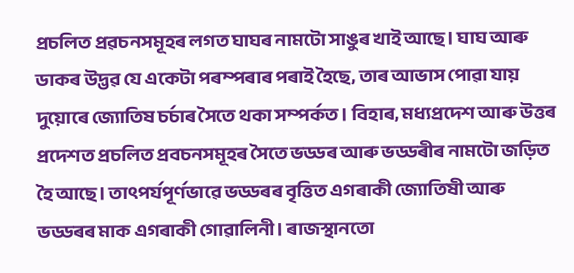প্ৰচলিত প্ৰৱচনসমূহৰ লগত ঘাঘৰ নামটো সাঙুৰ খাই আছে। ঘাঘ আৰু ডাকৰ উদ্ভৱ যে একেটা পৰম্পৰাৰ পৰাই হৈছে, তাৰ আভাস পোৱা যায় দুয়োৰে জ্যোতিষ চৰ্চাৰ সৈতে থকা সম্পৰ্কত। বিহাৰ, মধ্যপ্ৰদেশ আৰু উত্তৰ প্ৰদেশত প্ৰচলিত প্ৰবচনসমূহৰ সৈতে ভড্ডৰ আৰু ভড্ডৰীৰ নামটো জড়িত হৈ আছে। তাৎপৰ্যপূৰ্ণভাৱে ভড্ডৰৰ বৃত্তিত এগৰাকী জ্যোতিষী আৰু ভড্ডৰৰ মাক এগৰাকী গোৱালিনী। ৰাজস্থানতো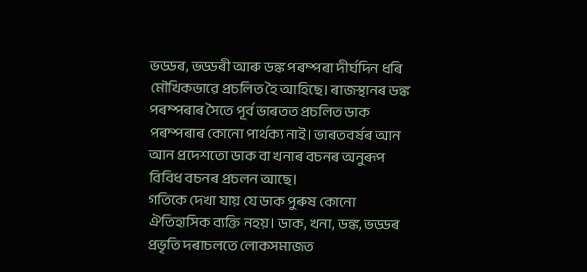ভড্ডৰ, ভড্ডৰী আৰু ডঙ্ক পৰম্পৰা দীৰ্ঘদিন ধৰি মৌখিকভাৱে প্ৰচলিত হৈ আহিছে। ৰাজস্থানৰ ডঙ্ক পৰম্পৰাৰ সৈতে পূৰ্ব ভাৰতত প্ৰচলিত ডাক পৰম্পৰাৰ কোনো পাৰ্থক্য নাই। ভাৰতবৰ্ষৰ আন আন প্ৰদেশতো ডাক বা খনাৰ বচনৰ অনুৰূপ বিবিধ বচনৰ প্ৰচলন আছে।
গতিকে দেখা যায় যে ডাক পুৰুষ কোনো ঐতিহাসিক ব্যক্তি নহয়। ডাক, খনা, ডঙ্ক, ভড্ডৰ প্ৰভৃতি দৰাচলতে লোকসমাজত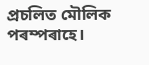প্ৰচলিত মৌলিক পৰম্পৰাহে।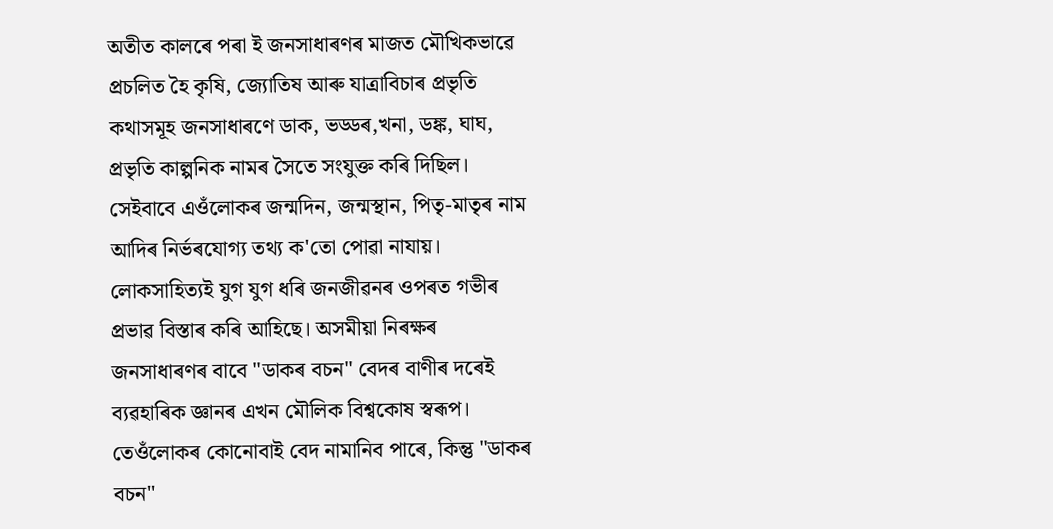অতীত কালৰে পৰা ই জনসাধাৰণৰ মাজত মৌখিকভাৱে প্ৰচলিত হৈ কৃষি, জ্যোতিষ আৰু যাত্ৰাবিচাৰ প্ৰভৃতি কথাসমূহ জনসাধাৰণে ডাক, ভড্ডৰ,খনা, ডঙ্ক, ঘাঘ, প্ৰভৃতি কাল্পনিক নামৰ সৈতে সংযুক্ত কৰি দিছিল। সেইবাবে এওঁলোকৰ জন্মদিন, জন্মস্থান, পিতৃ-মাতৃৰ নাম আদিৰ নিৰ্ভৰযোগ্য তথ্য ক'তো পোৱা নাযায়।
লোকসাহিত্যই যুগ যুগ ধৰি জনজীৱনৰ ওপৰত গভীৰ প্ৰভাৱ বিস্তাৰ কৰি আহিছে। অসমীয়া নিৰক্ষৰ জনসাধাৰণৰ বাবে "ডাকৰ বচন" বেদৰ বাণীৰ দৰেই ব্যৱহাৰিক জ্ঞানৰ এখন মৌলিক বিশ্বকোষ স্বৰূপ। তেওঁলোকৰ কোনোবাই বেদ নামানিব পাৰে, কিন্তু "ডাকৰ বচন"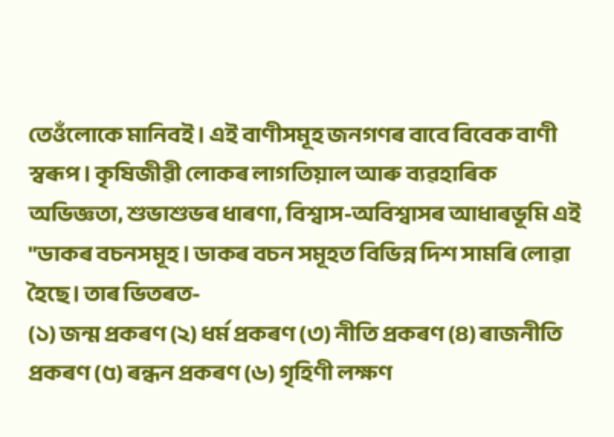তেওঁলোকে মানিবই। এই বাণীসমূহ জনগণৰ বাবে বিবেক বাণী স্বৰূপ। কৃষিজীৱী লোকৰ লাগতিয়াল আৰু ব্যৱহাৰিক অভিজ্ঞতা, শুভাশুভৰ ধাৰণা, বিশ্বাস-অবিশ্বাসৰ আধাৰভূমি এই "ডাকৰ বচনসমূহ। ডাকৰ বচন সমূহত বিভিন্ন দিশ সামৰি লোৱা হৈছে। তাৰ ভিতৰত-
(১) জন্ম প্ৰকৰণ (২) ধৰ্ম প্ৰকৰণ (৩) নীতি প্ৰকৰণ (৪) ৰাজনীতি প্ৰকৰণ (৫) ৰন্ধন প্ৰকৰণ (৬) গৃহিণী লক্ষণ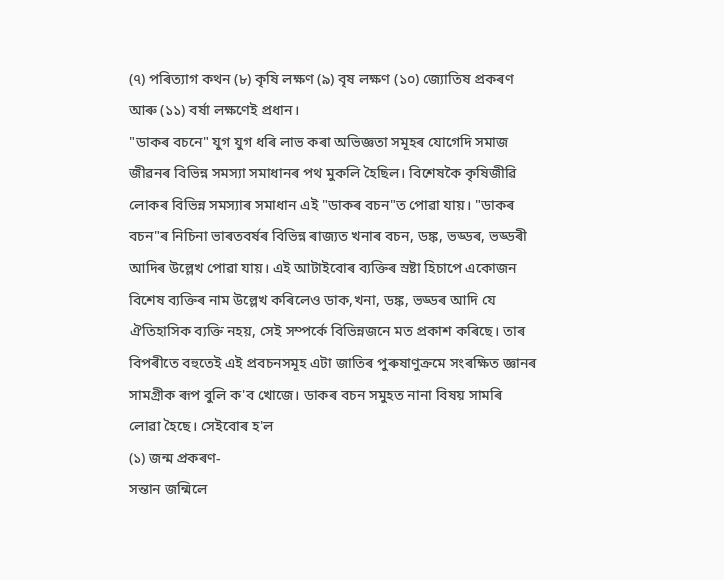(৭) পৰিত্যাগ কথন (৮) কৃষি লক্ষণ (৯) বৃষ লক্ষণ (১০) জ্যোতিষ প্ৰকৰণ আৰু (১১) বৰ্ষা লক্ষণেই প্ৰধান।
"ডাকৰ বচনে" যুগ যুগ ধৰি লাভ কৰা অভিজ্ঞতা সমূহৰ যোগেদি সমাজ জীৱনৰ বিভিন্ন সমস্যা সমাধানৰ পথ মুকলি হৈছিল। বিশেষকৈ কৃষিজীৱি লোকৰ বিভিন্ন সমস্যাৰ সমাধান এই "ডাকৰ বচন"ত পোৱা যায়। "ডাকৰ বচন"ৰ নিচিনা ভাৰতবৰ্ষৰ বিভিন্ন ৰাজ্যত খনাৰ বচন, ডঙ্ক, ভড্ডৰ, ভড্ডৰী আদিৰ উল্লেখ পোৱা যায়। এই আটাইবোৰ ব্যক্তিৰ স্ৰষ্টা হিচাপে একোজন বিশেষ ব্যক্তিৰ নাম উল্লেখ কৰিলেও ডাক,খনা, ডঙ্ক, ভড্ডৰ আদি যে ঐতিহাসিক ব্যক্তি নহয়, সেই সম্পৰ্কে বিভিন্নজনে মত প্ৰকাশ কৰিছে। তাৰ বিপৰীতে বহুতেই এই প্ৰবচনসমূহ এটা জাতিৰ পুৰুষাণুক্ৰমে সংৰক্ষিত জ্ঞানৰ সামগ্ৰীক ৰূপ বুলি ক'ব খোজে। ডাকৰ বচন সমুহত নানা বিষয় সামৰি লোৱা হৈছে। সেইবোৰ হ'ল
(১) জন্ম প্ৰকৰণ-
সন্তান জন্মিলে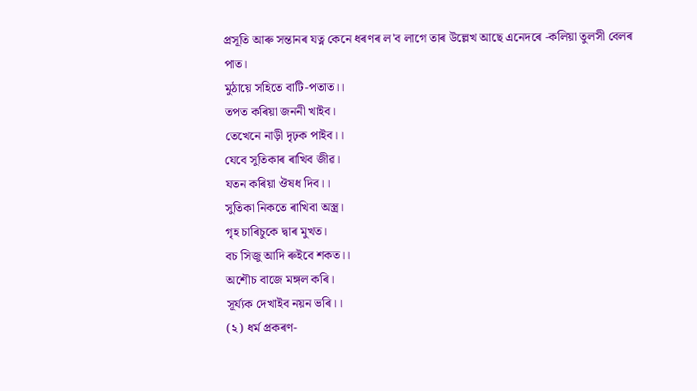প্ৰসূতি আৰু সন্তানৰ যত্ন কেনে ধৰণৰ ল'ব লাগে তাৰ উল্লেখ আছে এনেদৰে -কলিয়া তুলসী বেলৰ পাত।
মুঠায়ে সহিতে বাটি-পতাত।।
তপত কৰিয়া জননী খাইব।
তেখেনে নাড়ী দৃঢ়ক পাইব।।
যেবে সুতিকাৰ ৰাখিব জীৱ।
যতন কৰিয়া ঔষধ দিব।।
সুতিকা নিকতে ৰাখিবা অস্ত্ৰ।
গৃহ চাৰিচুকে দ্বাৰ মুখত।
বচ সিজু আদি ৰুইবে শকত।।
অশৌচ বাজে মঙ্গল কৰি।
সূৰ্য্যক দেখাইব নয়ন ভৰি।।
(২) ধৰ্ম প্ৰকৰণ-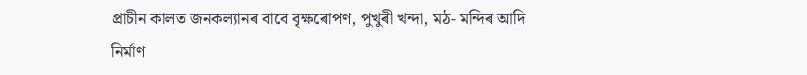প্ৰাচীন কালত জনকল্যানৰ বাবে বৃক্ষৰোপণ, পুখুৰী খন্দা, মঠ- মন্দিৰ আদি নিৰ্মাণ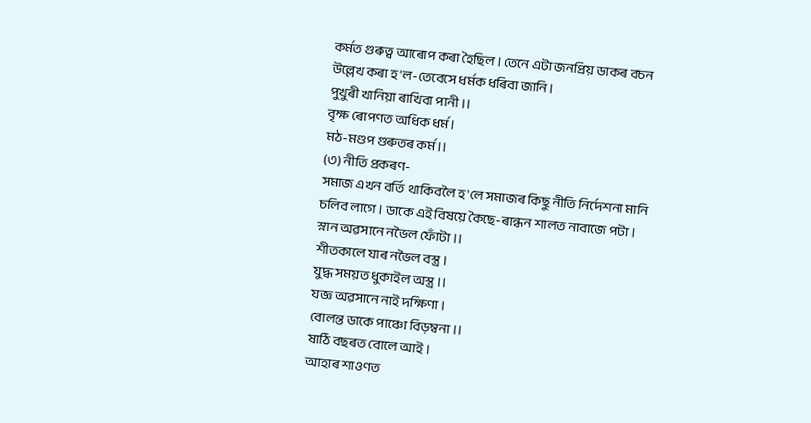কৰ্মত গুৰুত্ব আৰোপ কৰা হৈছিল। তেনে এটা জনপ্ৰিয় ডাকৰ বচন উল্লেখ কৰা হ'ল-তেবেসে ধৰ্মক ধৰিবা জানি।
পুখুৰী খানিয়া ৰাখিবা পানী।।
বৃক্ষ ৰোপণত অধিক ধৰ্ম।
মঠ-মণ্ডপ গুৰুতৰ কৰ্ম।।
(৩) নীতি প্ৰকৰণ-
সমাজ এখন বৰ্তি থাকিবলৈ হ'লে সমাজৰ কিছু নীতি নিৰ্দেশনা মানি চলিব লাগে। ডাকে এই বিষয়ে কৈছে-ৰান্ধন শালত নাবাজে পটা।
স্নান অৱসানে নভৈল ফোঁটা।।
শীতকালে যাৰ নভৈল বস্ত্ৰ।
যুদ্ধ সময়ত ধুকাইল অস্ত্ৰ।।
যজ্ঞ অৱসানে নাই দক্ষিণা।
বোলন্ত ডাকে পাঞ্চো বিড়ম্বনা।।
ষাঠি বছৰত বোলে আই।
আহাৰ শাওণত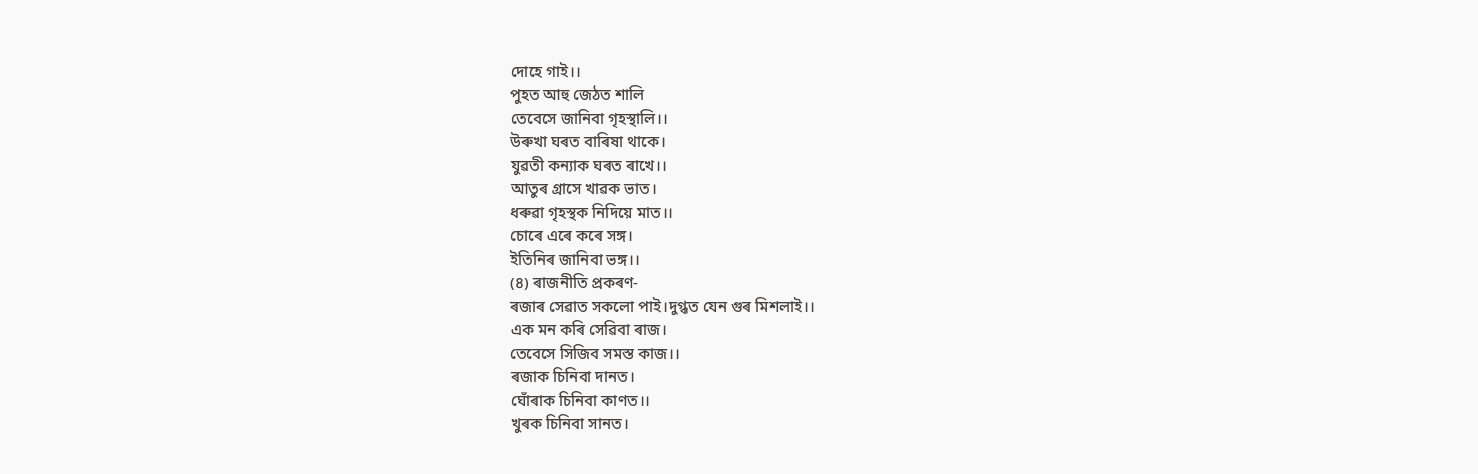দোহে গাই।।
পুহত আহু জেঠত শালি
তেবেসে জানিবা গৃহস্থালি।।
উৰুখা ঘৰত বাৰিষা থাকে।
যুৱতী কন্যাক ঘৰত ৰাখে।।
আতুৰ গ্ৰাসে খাৱক ভাত।
ধৰুৱা গৃহস্থক নিদিয়ে মাত।।
চোৰে এৰে কৰে সঙ্গ।
ইতিনিৰ জানিবা ভঙ্গ।।
(৪) ৰাজনীতি প্ৰকৰণ-
ৰজাৰ সেৱাত সকলো পাই।দুগ্ধত যেন গুৰ মিশলাই।।
এক মন কৰি সেৱিবা ৰাজ।
তেবেসে সিজিব সমস্ত কাজ।।
ৰজাক চিনিবা দানত।
ঘোঁৰাক চিনিবা কাণত।।
খুৰক চিনিবা সানত।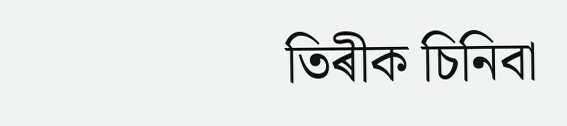তিৰীক চিনিবা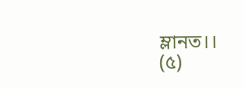ম্লানত।।
(৫)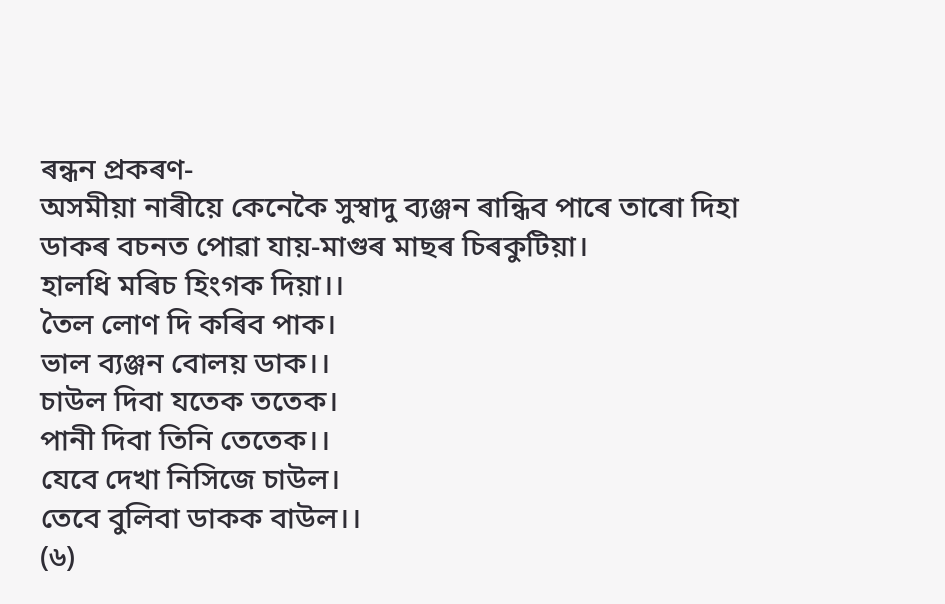ৰন্ধন প্ৰকৰণ-
অসমীয়া নাৰীয়ে কেনেকৈ সুস্বাদু ব্যঞ্জন ৰান্ধিব পাৰে তাৰো দিহা ডাকৰ বচনত পোৱা যায়-মাগুৰ মাছৰ চিৰকুটিয়া।
হালধি মৰিচ হিংগক দিয়া।।
তৈল লোণ দি কৰিব পাক।
ভাল ব্যঞ্জন বোলয় ডাক।।
চাউল দিবা যতেক ততেক।
পানী দিবা তিনি তেতেক।।
যেবে দেখা নিসিজে চাউল।
তেবে বুলিবা ডাকক বাউল।।
(৬)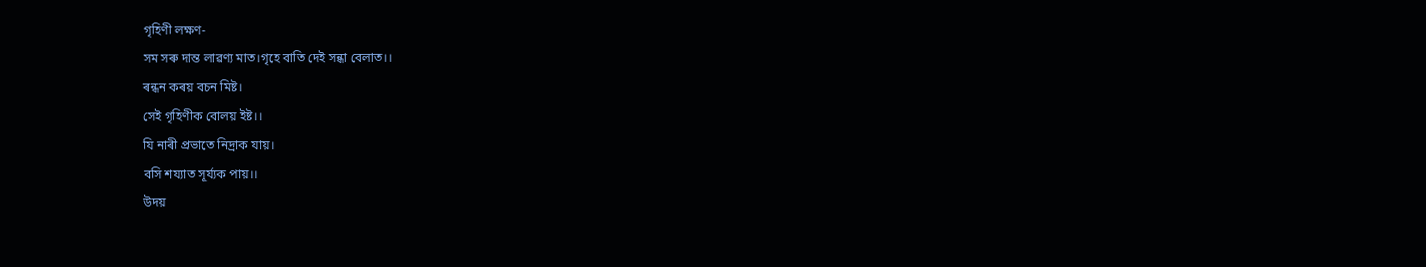গৃহিণী লক্ষণ-
সম সৰু দান্ত লাৱণ্য মাত।গৃহে বাতি দেই সন্ধা বেলাত।।
ৰন্ধন কৰয় বচন মিষ্ট।
সেই গৃহিণীক বোলয় ইষ্ট।।
যি নাৰী প্ৰভাতে নিদ্ৰাক যায়।
বসি শয্যাত সূৰ্য্যক পায়।।
উদয়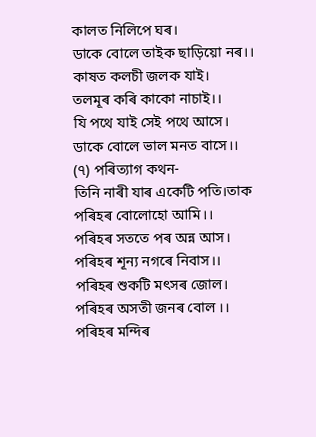কালত নিলিপে ঘৰ।
ডাকে বোলে তাইক ছাড়িয়ো নৰ।।
কাষত কলচী জলক যাই।
তলমূৰ কৰি কাকো নাচাই।।
যি পথে যাই সেই পথে আসে।
ডাকে বোলে ভাল মনত বাসে।।
(৭) পৰিত্যাগ কথন-
তিনি নাৰী যাৰ একেটি পতি।তাক পৰিহৰ বোলোহো আমি।।
পৰিহৰ সততে পৰ অন্ন আস।
পৰিহৰ শূন্য নগৰে নিবাস।।
পৰিহৰ শুকটি মৎসৰ জোল।
পৰিহৰ অসতী জনৰ বোল ।।
পৰিহৰ মন্দিৰ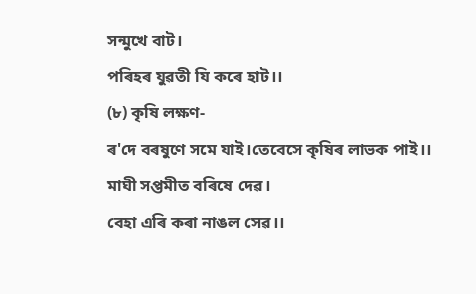সন্মুখে বাট।
পৰিহৰ যুৱতী যি কৰে হাট।।
(৮) কৃষি লক্ষণ-
ৰ'দে বৰষুণে সমে যাই।তেবেসে কৃষিৰ লাভক পাই।।
মাঘী সপ্তমীত বৰিষে দেৱ।
বেহা এৰি কৰা নাঙল সেৱ।।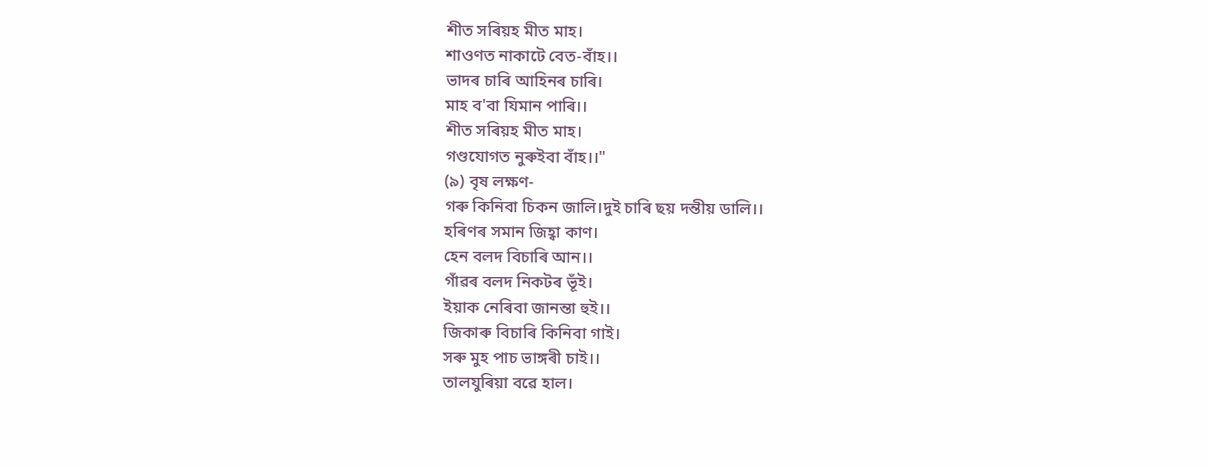শীত সৰিয়হ মীত মাহ।
শাওণত নাকাটে বেত-বাঁহ।।
ভাদৰ চাৰি আহিনৰ চাৰি।
মাহ ব'বা যিমান পাৰি।।
শীত সৰিয়হ মীত মাহ।
গণ্ডযোগত নুৰুইবা বাঁহ।।"
(৯) বৃষ লক্ষণ-
গৰু কিনিবা চিকন জালি।দুই চাৰি ছয় দন্তীয় ডালি।।
হৰিণৰ সমান জিহ্বা কাণ।
হেন বলদ বিচাৰি আন।।
গাঁৱৰ বলদ নিকটৰ ভূঁই।
ইয়াক নেৰিবা জানন্তা হুই।।
জিকাৰু বিচাৰি কিনিবা গাই।
সৰু মুহ পাচ ভাঙ্গৰী চাই।।
তালযুৰিয়া বৱে হাল।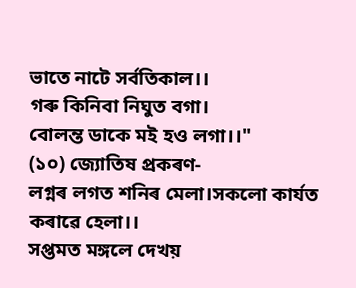ভাতে নাটে সৰ্বতিকাল।।
গৰু কিনিবা নিঘুত বগা।
বোলন্ত ডাকে মই হও লগা।।"
(১০) জ্যোতিষ প্ৰকৰণ-
লগ্নৰ লগত শনিৰ মেলা।সকলো কাৰ্যত কৰাৱে হেলা।।
সপ্তমত মঙ্গলে দেখয়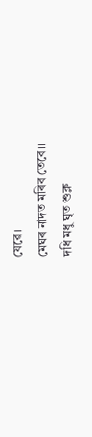যেৱে।
মেঘৰ নাদত মৰিব তেবে।।
দধি মধু ঘৃত শুক্ল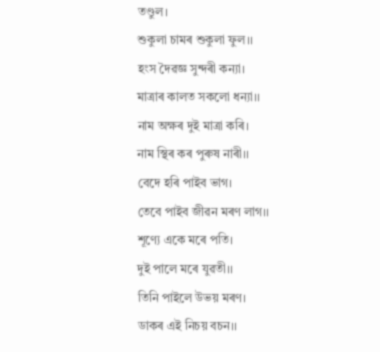তণ্ডুল।
শুকুলা চামৰ শুকুলা ফুল।।
হংস দৈৱজ্ঞ সুন্দৰী কন্যা।
মাত্ৰাৰ কালত সকলো ধন্যা।।
নাম অক্ষৰ দুই মাত্ৰা কৰি।
নাম স্থিৰ কৰ পুৰুষ নাৰী।।
বেদে হৰি পাইব ভাগ।
তেবে পাইব জীৱন মৰণ লাগ।।
শূণ্যে একে মৰে পতি।
দুই পালে মৰে যুৱতী।।
তিনি পাইলে উভয় মৰণ।
ডাকৰ এই নিচয় বচন।।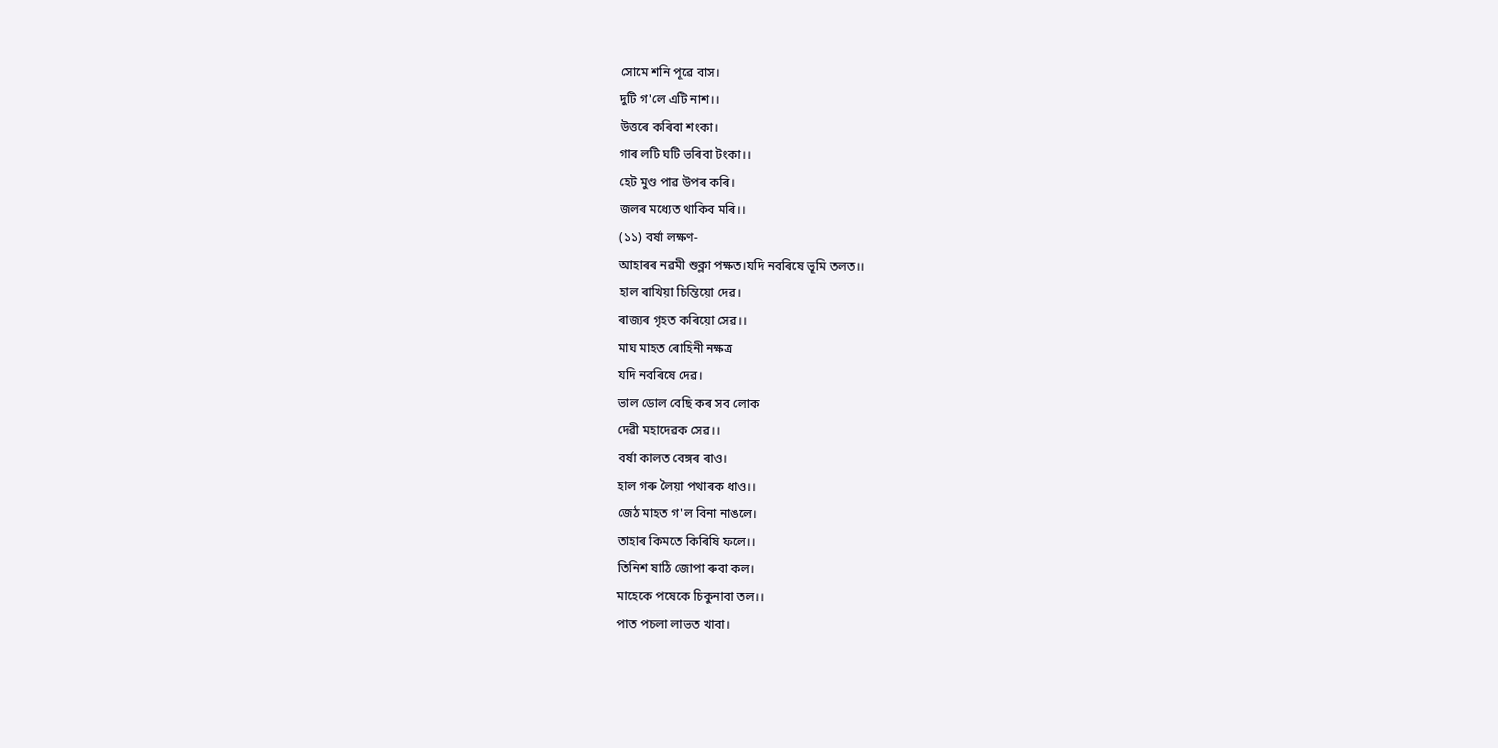সোমে শনি পূৱে বাস।
দুটি গ'লে এটি নাশ।।
উত্তৰে কৰিবা শংকা।
গাৰ লটি ঘটি ভৰিবা টংকা।।
হেট মুণ্ড পাৱ উপৰ কৰি।
জলৰ মধ্যেত থাকিব মৰি।।
(১১) বৰ্ষা লক্ষণ-
আহাৰৰ নৱমী শুক্লা পক্ষত।যদি নবৰিষে ভূমি তলত।।
হাল ৰাখিয়া চিন্তিয়ো দেৱ।
ৰাজ্যৰ গৃহত কৰিয়ো সেৱ।।
মাঘ মাহত ৰোহিনী নক্ষত্ৰ
যদি নবৰিষে দেৱ।
ভাল ডোল বেছি কৰ সব লোক
দেৱী মহাদেৱক সেৱ।।
বৰ্ষা কালত বেঙ্গৰ ৰাও।
হাল গৰু লৈয়া পথাৰক ধাও।।
জেঠ মাহত গ'ল বিনা নাঙলে।
তাহাৰ কিমতে কিৰিষি ফলে।।
তিনিশ ষাঠি জোপা ৰুবা কল।
মাহেকে পষেকে চিকুনাবা তল।।
পাত পচলা লাভত খাবা।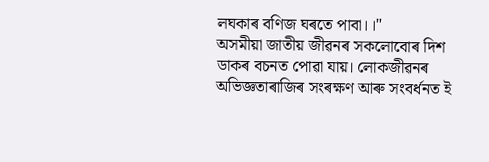লঘকাৰ বণিজ ঘৰতে পাবা।।"
অসমীয়া জাতীয় জীৱনৰ সকলোবোৰ দিশ ডাকৰ বচনত পোৱা যায়। লোকজীৱনৰ অভিজ্ঞতাৰাজিৰ সংৰক্ষণ আৰু সংবৰ্ধনত ই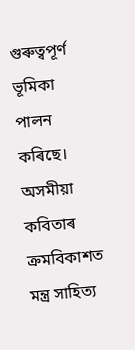গুৰুত্বপূৰ্ণ ভূমিকা পালন কৰিছে। অসমীয়া কবিতাৰ ক্ৰমবিকাশত মন্ত্ৰ সাহিত্য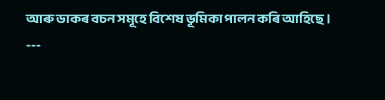আৰু ডাকৰ বচন সমূহে বিশেষ ভূমিকা পালন কৰি আহিছে।
---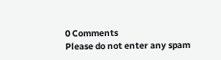0 Comments
Please do not enter any spam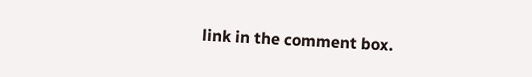link in the comment box.